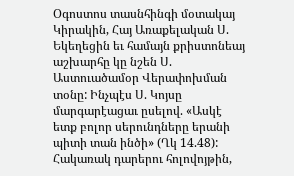Օգոստոս տասնհինգի մօտակայ Կիրակին, Հայ Առաքելական Ս. Եկեղեցին եւ համայն քրիստոնեայ աշխարհը կը նշեն Ս. Աստուածամօր Վերափոխման տօնը: Ինչպէս Ս. Կոյսը մարգարէացաւ ըսելով. «Ասկէ ետք բոլոր սերունդները երանի պիտի տան ինծի» (Ղկ 14.48):
Հակառակ դարերու հոլովոյթին,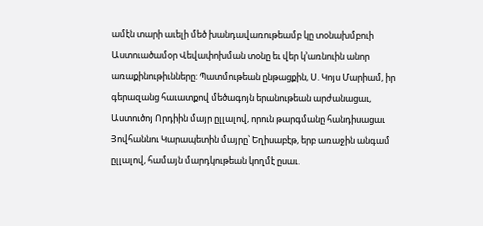ամէն տարի աւելի մեծ խանդավառութեամբ կը տօնախմբուի Աստուածամօր Վեվափոխման տօնը եւ վեր կ’առնուին անոր առաքինութիւնները: Պատմութեան ընթացքին, Ս. Կոյս Մարիամ, իր գերազանց հաւատքով մեծագոյն երանութեան արժանացաւ, Աստուծոյ Որդիին մայր ըլլալով, որուն թարգմանը հանդիսացաւ Յովհաննու Կարապետին մայրը՝ Եղիսաբէթ, երբ առաջին անգամ ըլլալով, համայն մարդկութեան կողմէ ըսաւ.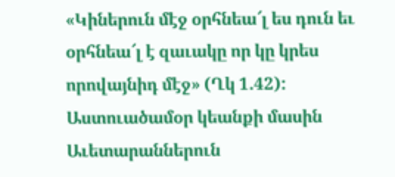«Կիներուն մէջ օրհնեա՜լ ես դուն եւ օրհնեա՜լ է զաւակը որ կը կրես որովայնիդ մէջ» (Ղկ 1.42):
Աստուածամօր կեանքի մասին Աւետարաններուն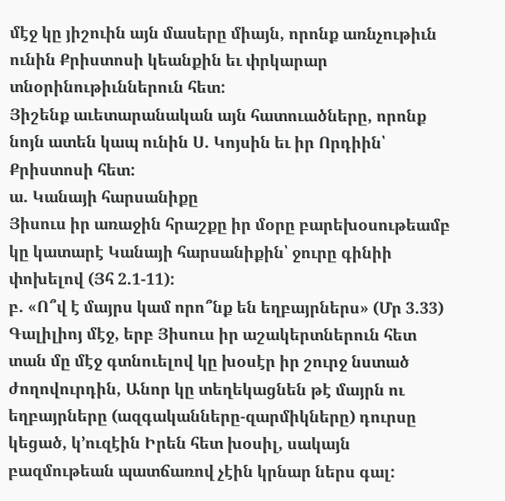մէջ կը յիշուին այն մասերը միայն, որոնք առնչութիւն ունին Քրիստոսի կեանքին եւ փրկարար տնօրինութիւններուն հետ:
Յիշենք աւետարանական այն հատուածները, որոնք նոյն ատեն կապ ունին Ս. Կոյսին եւ իր Որդիին՝ Քրիստոսի հետ:
ա. Կանայի հարսանիքը
Յիսուս իր առաջին հրաշքը իր մօրը բարեխօսութեամբ կը կատարէ Կանայի հարսանիքին՝ ջուրը գինիի փոխելով (Յհ 2.1-11):
բ. «Ո՞վ է մայրս կամ որո՞նք են եղբայրներս» (Մր 3.33)
Գալիլիոյ մէջ, երբ Յիսուս իր աշակերտներուն հետ տան մը մէջ գտնուելով կը խօսէր իր շուրջ նստած ժողովուրդին, Անոր կը տեղեկացնեն թէ մայրն ու եղբայրները (ազգականները-զարմիկները) դուրսը կեցած, կ’ուզէին Իրեն հետ խօսիլ, սակայն բազմութեան պատճառով չէին կրնար ներս գալ: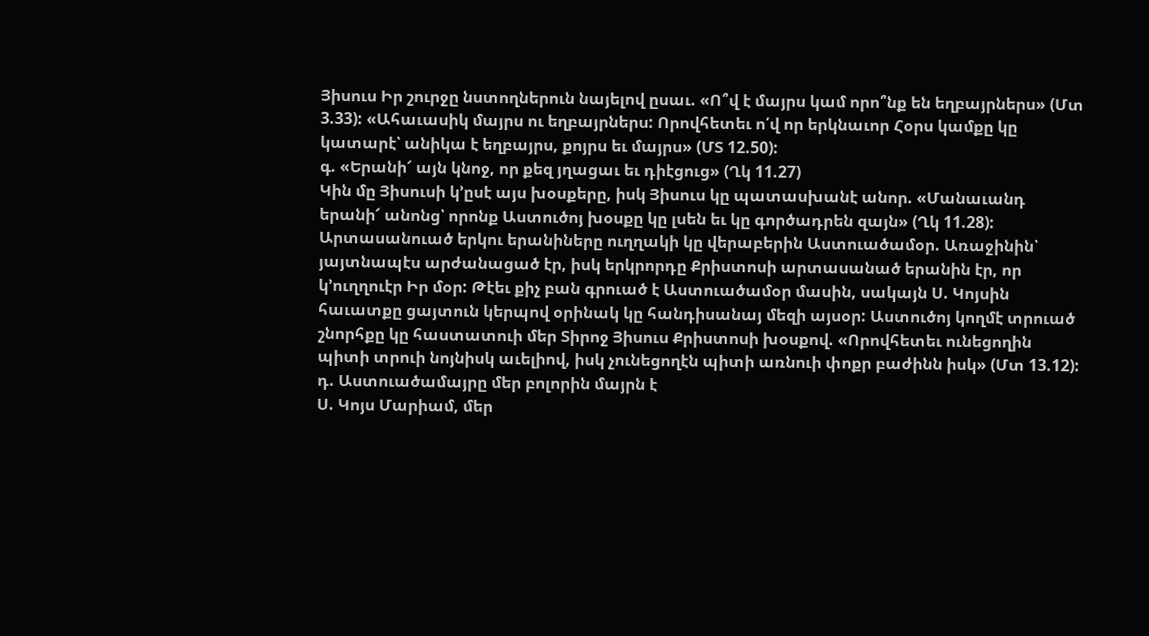Յիսուս Իր շուրջը նստողներուն նայելով ըսաւ. «Ո՞վ է մայրս կամ որո՞նք են եղբայրներս» (Մտ 3.33): «Ահաւասիկ մայրս ու եղբայրներս: Որովհետեւ ո՛վ որ երկնաւոր Հօրս կամքը կը կատարէ՝ անիկա է եղբայրս, քոյրս եւ մայրս» (ՄՏ 12.50):
գ. «Երանի՜ այն կնոջ, որ քեզ յղացաւ եւ դիէցուց» (Ղկ 11.27)
Կին մը Յիսուսի կ’ըսէ այս խօսքերը, իսկ Յիսուս կը պատասխանէ անոր. «Մանաւանդ երանի՜ անոնց՝ որոնք Աստուծոյ խօսքը կը լսեն եւ կը գործադրեն զայն» (Ղկ 11.28): Արտասանուած երկու երանիները ուղղակի կը վերաբերին Աստուածամօր. Առաջինին՝ յայտնապէս արժանացած էր, իսկ երկրորդը Քրիստոսի արտասանած երանին էր, որ կ’ուղղուէր Իր մօր: Թէեւ քիչ բան գրուած է Աստուածամօր մասին, սակայն Ս. Կոյսին հաւատքը ցայտուն կերպով օրինակ կը հանդիսանայ մեզի այսօր: Աստուծոյ կողմէ տրուած շնորհքը կը հաստատուի մեր Տիրոջ Յիսուս Քրիստոսի խօսքով. «Որովհետեւ ունեցողին պիտի տրուի նոյնիսկ աւելիով, իսկ չունեցողէն պիտի առնուի փոքր բաժինն իսկ» (Մտ 13.12):
դ. Աստուածամայրը մեր բոլորին մայրն է
Ս. Կոյս Մարիամ, մեր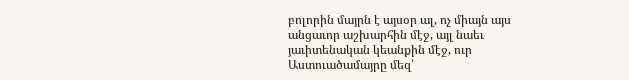բոլորին մայրն է այսօր ալ, ոչ միայն այս անցաւոր աշխարհին մէջ, այլ նաեւ յաւիտենական կեանքին մէջ, ուր Աստուածամայրը մեզ՝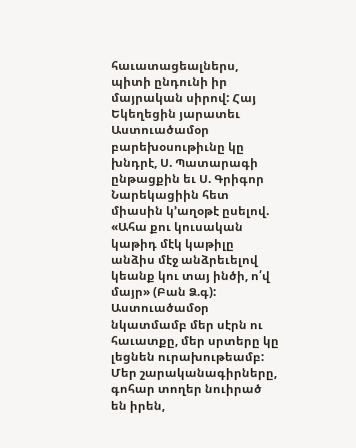հաւատացեալներս, պիտի ընդունի իր մայրական սիրով: Հայ Եկեղեցին յարատեւ Աստուածամօր բարեխօսութիւնը կը խնդրէ, Ս. Պատարագի ընթացքին եւ Ս. Գրիգոր Նարեկացիին հետ միասին կ’աղօթէ ըսելով. «Ահա քու կուսական կաթիդ մէկ կաթիլը անձիս մէջ անձրեւելով կեանք կու տայ ինծի, ո՛վ մայր» (Բան Ձ.գ):
Աստուածամօր նկատմամբ մեր սէրն ու հաւատքը, մեր սրտերը կը լեցնեն ուրախութեամբ: Մեր շարականագիրները, գոհար տողեր նուիրած են իրեն,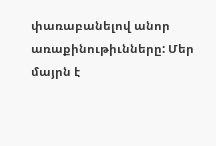փառաբանելով անոր առաքինութիւնները: Մեր մայրն է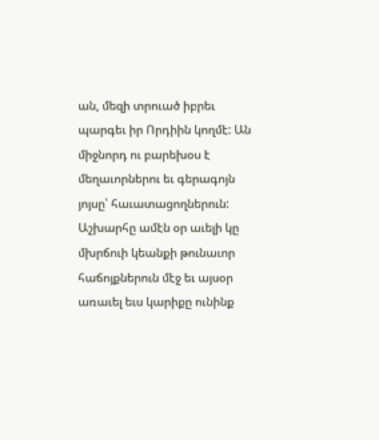ան, մեզի տրուած իբրեւ պարգեւ իր Որդիին կողմէ: Ան միջնորդ ու բարեխօս է մեղաւորներու եւ գերագոյն յոյսը՝ հաւատացողներուն:
Աշխարհը ամէն օր աւելի կը մխրճուի կեանքի թունաւոր հաճոյքներուն մէջ եւ այսօր առաւել եւս կարիքը ունինք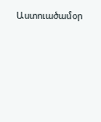Աստուածամօր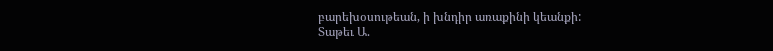բարեխօսութեան, ի խնդիր առաքինի կեանքի:
Տաթեւ Ա.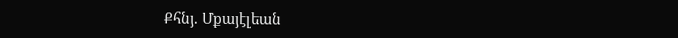Քհնյ. Մքայէլեան